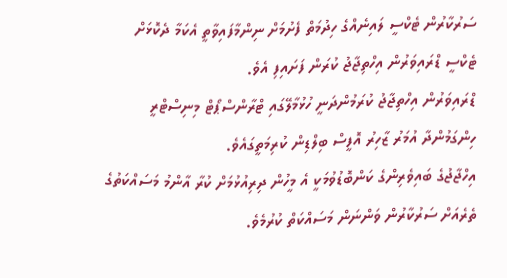ސަރުކާރުން ޓެކްސީ ލައިނެއްގެ ހިދުމަތް ފެށުމަށް ނިންމާފައިވާތީ އެކަމާ ދެކޮޅަށް ޓެކްސީ ޑްރައިވަރުން އިހްތިޖާޖު ކުރަން ފަށައިފި އެވެ.
ޑްރައިވަރުން އިހްތިޖާޖު ކުރަމުންދަނީ ހުޅުމާލޭގައި ޓްރާންސްޕޯޓް މިނިސްޓްރީ ހިންގަމުންދާ އުމަރު ޒާހިރު އޮފީސް ބިލްޑިން ކުރިމަތީގައެވެ.
އިހްޖާޖުގެ ބައިވެރިންގެ ކަންބޮޑުވުމަކީ އެ މީހުން ދިރިއުޅުމަށް ކުރާ އާންމު މަސައްކަތުގެ ތެރެއަށް ސަރުކާރުން ވަންނަން މަސައްކަތް ކުރުމެވެ.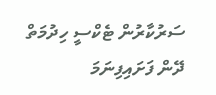ސަރުކާރުން ޓެކްސީ ހިދުމަތް ދޭން ފަށައިފިނަމަ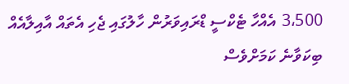3،500 އެއްހާ ޓެކްސީ ޑްރައިވަރުން ހާލުގައި ޖެހި އެތައް އާއިލާއެއް ބިކަވާނެ ކަމަށްވެސް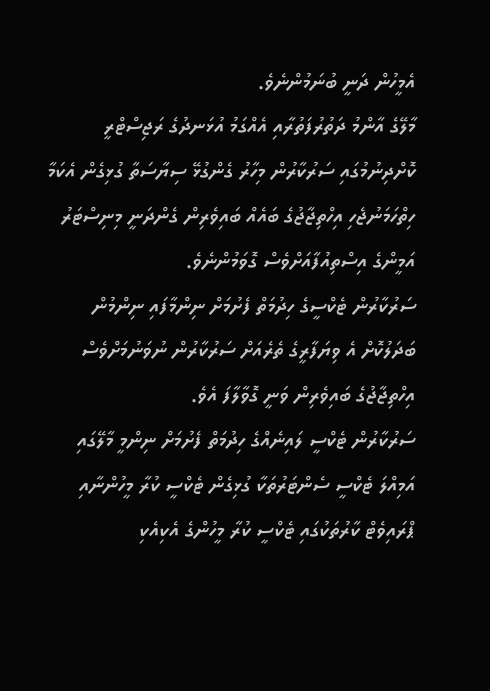އެމީހުން ދަނީ ބުނަމުންނެވެ.
މާލޭގެ އާންމު ދަތުރުފަތުރާއި އެއްގަމު އުޅަނދުގެ ރަޖިސްޓްރީ ކޮށްދިނުމުގައި ސަރުކާރުން މިހާރު ގެންގުޅޭ ސިޔާސަތާ ގުޅިގެން އެކަމާ ހިތްހަމަނުޖެހި އިހްތިޖާޖުގެ ބައެއް ބައިވެރިން ގެންދަނީ މިނިސްޓަރު އަމީންގެ އިސްތިއުފާއަށްވެސް ގޮވަމުންނެވެ.
ސަރުކާރުން ޓެކްސީގެ ހިދުމަތް ފެށުމަށް ނިންމާފައި ނިންމުން ބަދަލުކޮށް އެ ވިޔަފާރީގެ ތެރެއަށް ސަރުކާރުން ނުވަނުމަށްވެސް އިހްތިޖާޖުގެ ބައިވެރިން ވަނީ ގޮވާލާފަ އެވެ.
ސަރުކާރުން ޓެކްސީ ލައިނެއްގެ ހިދުމަތް ފެށުމަށް ނިންމީ މާލޭގައި އަމިއްލަ ޓެކްސީ ސެންޓަރުތަކާ ގުޅިގެން ޓެކްސީ ކުރާ މީހުންނާއި ޕްރައިވެޓް ކާރުތަކުގައި ޓެކްސީ ކުރާ މީހުންގެ އެކިއެކި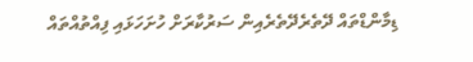ޑިމާންޑްތައް ދޭތެރެދޭތެރެއިން ސަރުކާރަށް ހުށަހަޅައި ފިއްތުއްތައް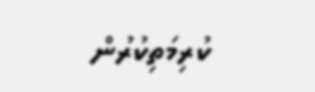ކުރިމަތިކުރުން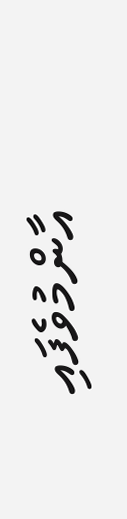އާންމުވެފައި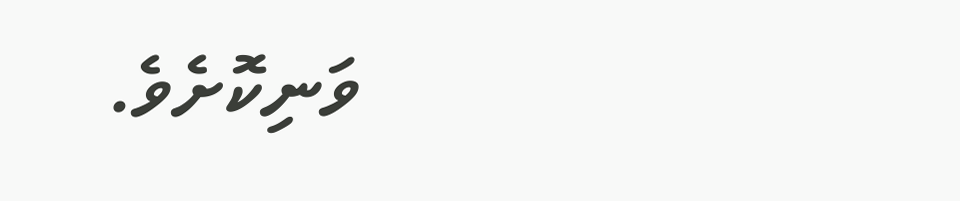ވަނިކޮށެވެ.